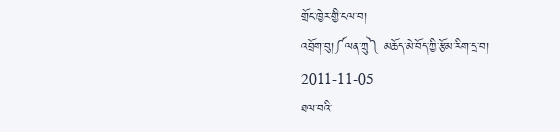གྲོང་ཁྱེར་གྱི་ངལ་བ།
འབྲོག་བུ།༼ལན་ཀྲུ༽ མཆོད་མེ་བོད་ཀྱི་རྩོམ་རིག་དྲ་བ། 2011-11-05
ཐལ་བའི་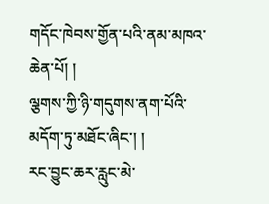གདོང་ཁེབས་གྱོན་པའི་ནམ་མཁའ་ཆེན་པོ། །
ལྕགས་ཀྱི་ཉི་གདུགས་ནག་པོའི་མདོག་ཏུ་མཐོང་ཞིང་། །
རང་བྱུང་ཆར་རླུང་མེ་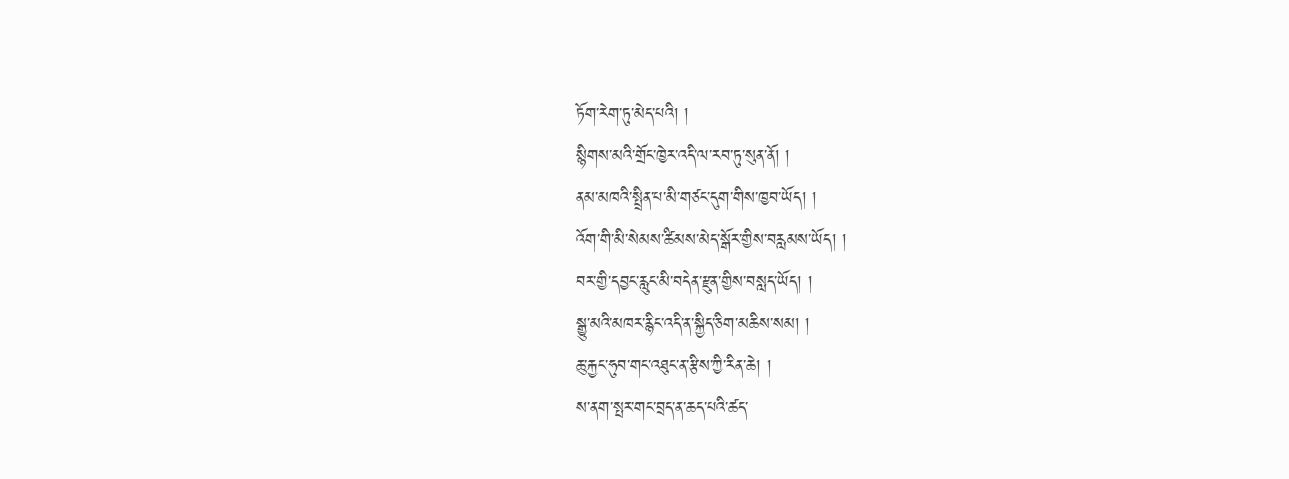ཏོག་རེག་ཏུ་མེད་པའི། །
སྙིགས་མའི་གྲོང་ཁྱེར་འདི་ལ་རབ་ཏུ་སུན་ནོ། །
ནམ་མཁའི་སྤྲིན་པ་མི་གཙང་དུག་གིས་ཁྱབ་ཡོད། །
འོག་གི་མི་སེམས་ཚིམས་མེད་སྒོར་གྱིས་བརླམས་ཡོད། །
བར་གྱི་དབྱང་རླུང་མི་བདེན་རྫུན་གྱིས་བསླད་ཡོད། །
སྒྱུ་མའི་མཁར་རྙིང་འདི་ན་སྐྱིད་ཅིག་མཆིས་སམ། །
ཆུ་རྐྱང་ཧུབ་གང་འཐུང་ན་རྩིས་ཀྱི་རིན་ཆེ། །
ས་ནག་སྤར་གང་བྲད་ན་ཆད་པའི་ཚད་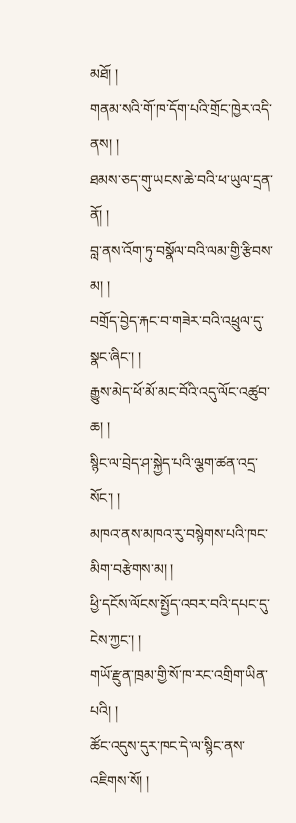མཐོ། །
གནམ་སའི་གོ་ཁ་དོག་པའི་གྲོང་ཁྱེར་འདི་ནས། །
ཐམས་ཅད་གུ་ཡངས་ཆེ་བའི་ཕ་ཡུལ་དྲན་ནོ། །
བླ་ནས་འོག་ཏུ་བསྣོལ་བའི་ལམ་གྱི་རྩིབས་མ། །
བགྲོད་བྱེད་རྐང་བ་གཟེར་བའི་འཕྲུལ་དུ་སྣང་ཞིང་། །
རྒྱུས་མེད་ཕོ་མོ་མང་བོའི་འདུ་ལོང་འཚུབ་ཆ། །
སྙིང་ལ་བྲེད་ཤ་སྐྱེད་པའི་ལྕག་ཚན་འདྲ་སོང་། །
མཁའ་ནས་མཁའ་རུ་བསྙེགས་པའི་ཁང་མིག་བརྩེགས་མ། །
ཕྱི་དངོས་ལོངས་སྤྱོད་འབར་བའི་དཔང་དུ་ངེས་ཀྱང་། །
གཡོ་རྫུན་ཁྲམ་གྱི་སོ་ཁ་རང་འགྲིག་ཡིན་པའི། །
ཚོང་འདུས་དུར་ཁང་དེ་ལ་སྙིང་ནས་འཇིགས་སོ། །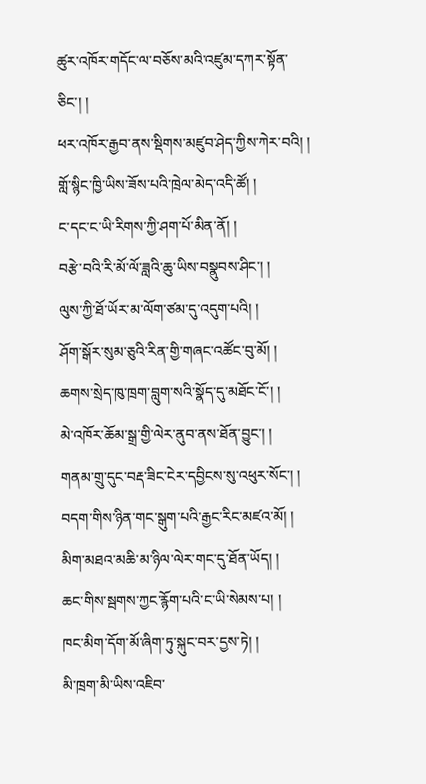ཚུར་འཁོར་གདོང་ལ་བཅོས་མའི་འཛུམ་དཀར་སྟོན་ཅིང་། །
ཕར་འཁོར་རྒྱབ་ནས་སྡིགས་མཛུབ་ཤེད་ཀྱིས་ཀེར་བའི། །
གློ་སྙིང་ཁྱི་ཡིས་ཟོས་པའི་ཁྲེལ་མེད་འདི་ཚོ། །
ང་དང་ང་ཡི་རིགས་ཀྱི་ཤག་པོ་མིན་ནོ། །
བརྩེ་བའི་རི་མོ་ལོ་ཟླའི་ཆུ་ཡིས་བསྣུབས་ཤིང་། །
ལུས་ཀྱི་ཐོ་ཡོར་མ་ལོག་ཙམ་དུ་འདུག་པའི། །
ཤོག་སྒོར་སུམ་ཅུའི་རིན་གྱི་གཞང་འཚོང་བུ་མོ། །
ཆགས་སྲེད་ཁུ་ཁྲག་བླུག་སའི་སྣོད་དུ་མཐོང་ངོ་། །
མེ་འཁོར་ཆོམ་སྒྲ་གྱི་ལེར་ནུབ་ནས་ཐོན་བྱུང་། །
གནམ་གྲུ་དུང་བརྡ་ཟིང་ངེར་དབྱིངས་སུ་འཕུར་སོང་། །
བདག་གིས་ཉིན་གང་སྒུག་པའི་རྒྱང་རིང་མཛའ་མོ། །
མིག་མཐའ་མཆི་མ་ཉིལ་ལེར་གང་དུ་ཐོན་ཡོད། །
ཆང་གིས་སྦགས་ཀྱང་རྙོག་པའི་ང་ཡི་སེམས་པ། །
ཁང་མིག་དོག་མོ་ཞིག་ཏུ་སྐུང་བར་དྱས་ཏེ། །
མི་ཁྲག་མི་ཡིས་འཇིབ་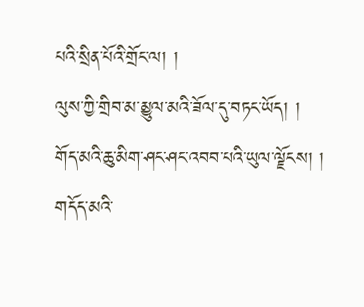པའི་སྲིན་པོའི་གྲོང་ལ། །
ལུས་ཀྱི་གྲིབ་མ་མྱུལ་མའི་ཟོལ་དུ་བཏང་ཡོད། །
གོད་མའི་ཆུ་མིག་ཤང་ཤང་འབབ་པའི་ཡུལ་ལྗོངས། །
གདོད་མའི་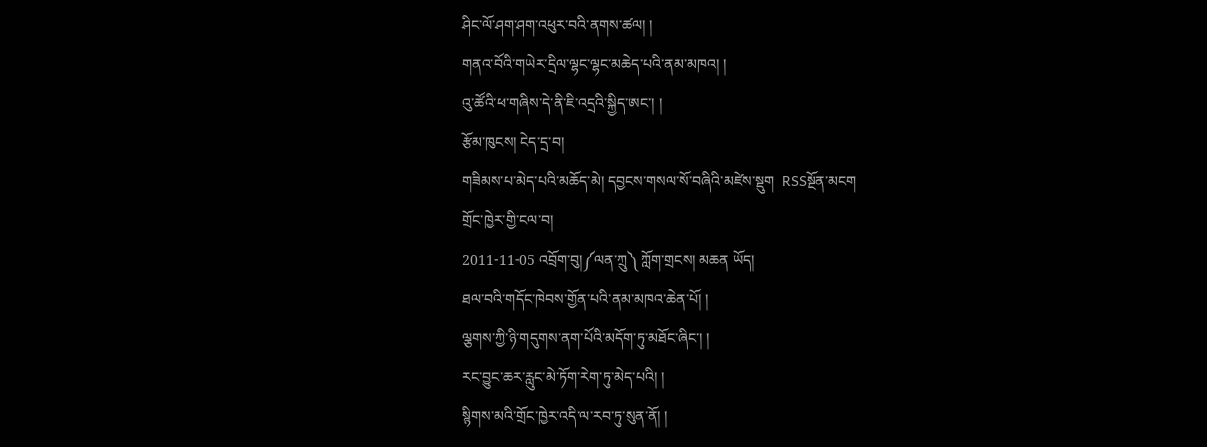ཤིང་ལོ་ཤག་ཤག་འཕུར་བའི་ནགས་ཚལ། །
གནའ་བོའི་གཡེར་དྲིལ་ལྷང་ལྷང་མཆེད་པའི་ནམ་མཁའ། །
འུ་ཚོའི་ཕ་གཞིས་དེ་ནི་ཇི་འདྲའི་སྐྱིད་ཨང་། །
རྩོམ་ཁུངས། ངེད་དྲ་བ།
གཟིམས་པ་མེད་པའི་མཆོད་མེ། དབྱངས་གསལ་སོ་བཞིའི་མཛེས་སྡུག  RSSསྔོན་མངག
གྲོང་ཁྱེར་གྱི་ངལ་བ།
2011-11-05 འབྲོག་བུ།༼ལན་ཀྲུ༽ ཀློག་གྲངས། མཆན ཡོད།
ཐལ་བའི་གདོང་ཁེབས་གྱོན་པའི་ནམ་མཁའ་ཆེན་པོ། །
ལྕགས་ཀྱི་ཉི་གདུགས་ནག་པོའི་མདོག་ཏུ་མཐོང་ཞིང་། །
རང་བྱུང་ཆར་རླུང་མེ་ཏོག་རེག་ཏུ་མེད་པའི། །
སྙིགས་མའི་གྲོང་ཁྱེར་འདི་ལ་རབ་ཏུ་སུན་ནོ། །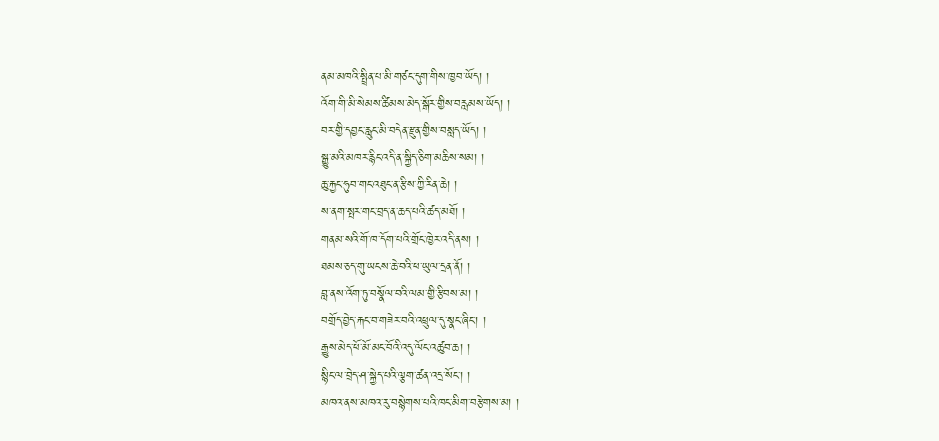ནམ་མཁའི་སྤྲིན་པ་མི་གཙང་དུག་གིས་ཁྱབ་ཡོད། །
འོག་གི་མི་སེམས་ཚིམས་མེད་སྒོར་གྱིས་བརླམས་ཡོད། །
བར་གྱི་དབྱང་རླུང་མི་བདེན་རྫུན་གྱིས་བསླད་ཡོད། །
སྒྱུ་མའི་མཁར་རྙིང་འདི་ན་སྐྱིད་ཅིག་མཆིས་སམ། །
ཆུ་རྐྱང་ཧུབ་གང་འཐུང་ན་རྩིས་ཀྱི་རིན་ཆེ། །
ས་ནག་སྤར་གང་བྲད་ན་ཆད་པའི་ཚད་མཐོ། །
གནམ་སའི་གོ་ཁ་དོག་པའི་གྲོང་ཁྱེར་འདི་ནས། །
ཐམས་ཅད་གུ་ཡངས་ཆེ་བའི་ཕ་ཡུལ་དྲན་ནོ། །
བླ་ནས་འོག་ཏུ་བསྣོལ་བའི་ལམ་གྱི་རྩིབས་མ། །
བགྲོད་བྱེད་རྐང་བ་གཟེར་བའི་འཕྲུལ་དུ་སྣང་ཞིང་། །
རྒྱུས་མེད་ཕོ་མོ་མང་བོའི་འདུ་ལོང་འཚུབ་ཆ། །
སྙིང་ལ་བྲེད་ཤ་སྐྱེད་པའི་ལྕག་ཚན་འདྲ་སོང་། །
མཁའ་ནས་མཁའ་རུ་བསྙེགས་པའི་ཁང་མིག་བརྩེགས་མ། །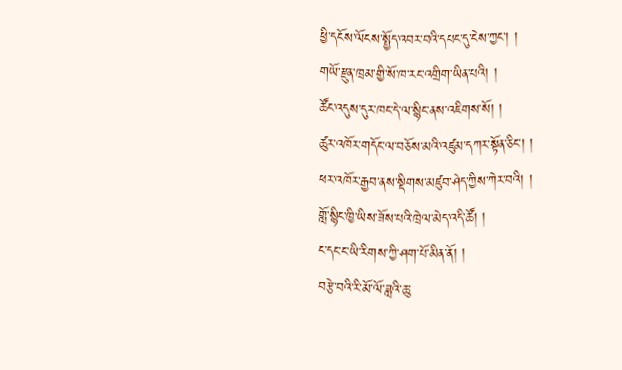ཕྱི་དངོས་ལོངས་སྤྱོད་འབར་བའི་དཔང་དུ་ངེས་ཀྱང་། །
གཡོ་རྫུན་ཁྲམ་གྱི་སོ་ཁ་རང་འགྲིག་ཡིན་པའི། །
ཚོང་འདུས་དུར་ཁང་དེ་ལ་སྙིང་ནས་འཇིགས་སོ། །
ཚུར་འཁོར་གདོང་ལ་བཅོས་མའི་འཛུམ་དཀར་སྟོན་ཅིང་། །
ཕར་འཁོར་རྒྱབ་ནས་སྡིགས་མཛུབ་ཤེད་ཀྱིས་ཀེར་བའི། །
གློ་སྙིང་ཁྱི་ཡིས་ཟོས་པའི་ཁྲེལ་མེད་འདི་ཚོ། །
ང་དང་ང་ཡི་རིགས་ཀྱི་ཤག་པོ་མིན་ནོ། །
བརྩེ་བའི་རི་མོ་ལོ་ཟླའི་ཆུ་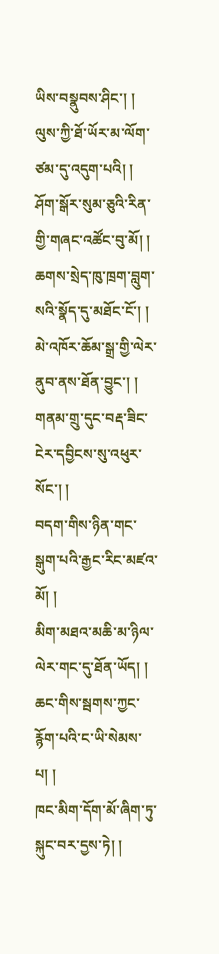ཡིས་བསྣུབས་ཤིང་། །
ལུས་ཀྱི་ཐོ་ཡོར་མ་ལོག་ཙམ་དུ་འདུག་པའི། །
ཤོག་སྒོར་སུམ་ཅུའི་རིན་གྱི་གཞང་འཚོང་བུ་མོ། །
ཆགས་སྲེད་ཁུ་ཁྲག་བླུག་སའི་སྣོད་དུ་མཐོང་ངོ་། །
མེ་འཁོར་ཆོམ་སྒྲ་གྱི་ལེར་ནུབ་ནས་ཐོན་བྱུང་། །
གནམ་གྲུ་དུང་བརྡ་ཟིང་ངེར་དབྱིངས་སུ་འཕུར་སོང་། །
བདག་གིས་ཉིན་གང་སྒུག་པའི་རྒྱང་རིང་མཛའ་མོ། །
མིག་མཐའ་མཆི་མ་ཉིལ་ལེར་གང་དུ་ཐོན་ཡོད། །
ཆང་གིས་སྦགས་ཀྱང་རྙོག་པའི་ང་ཡི་སེམས་པ། །
ཁང་མིག་དོག་མོ་ཞིག་ཏུ་སྐུང་བར་དྱས་ཏེ། །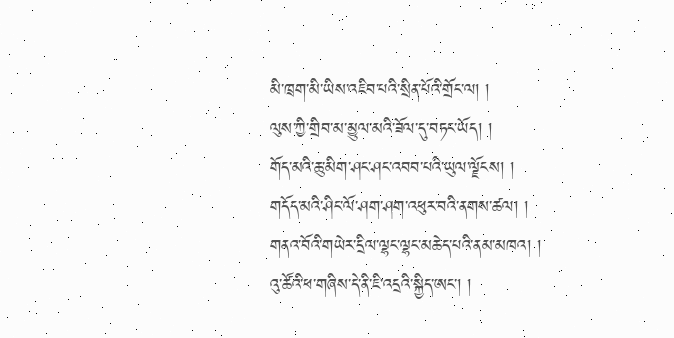མི་ཁྲག་མི་ཡིས་འཇིབ་པའི་སྲིན་པོའི་གྲོང་ལ། །
ལུས་ཀྱི་གྲིབ་མ་མྱུལ་མའི་ཟོལ་དུ་བཏང་ཡོད། །
གོད་མའི་ཆུ་མིག་ཤང་ཤང་འབབ་པའི་ཡུལ་ལྗོངས། །
གདོད་མའི་ཤིང་ལོ་ཤག་ཤག་འཕུར་བའི་ནགས་ཚལ། །
གནའ་བོའི་གཡེར་དྲིལ་ལྷང་ལྷང་མཆེད་པའི་ནམ་མཁའ། །
འུ་ཚོའི་ཕ་གཞིས་དེ་ནི་ཇི་འདྲའི་སྐྱིད་ཨང་། །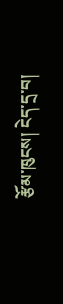རྩོམ་ཁུངས། ངེད་དྲ་བ།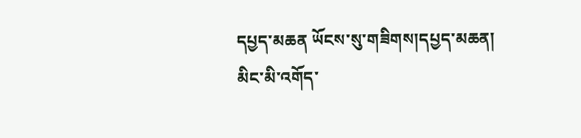དཔྱད་མཆན ཡོངས་སུ་གཟིགས།དཔྱད་མཆན།
མིང་མི་འགོད་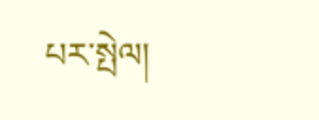པར་སྤེལ།